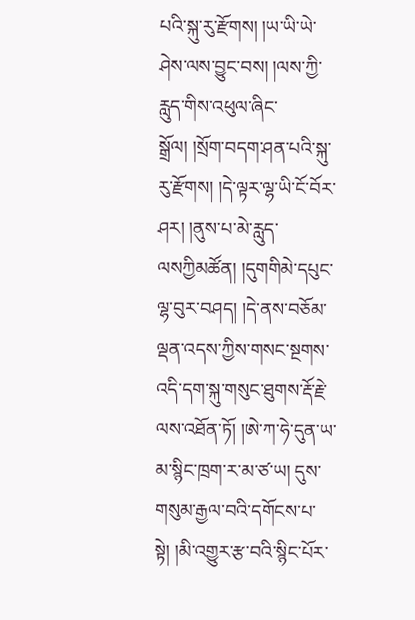པའི་སྐུ་རུ་རྫོགས། །ཡ་ཡི་ཡེ་ཤེས་ལས་བྱུང་བས། །ལས་ཀྱི་རླུད་གིས་འཕུལ་ཞིང་སྒྲོལ། །སྲོག་བདག་ཤན་པའི་སྐུ་རུ་རྫོགས། །དེ་ལྟར་ལྷ་ཡི་ངོ་བོར་ཤར། །ནུས་པ་མེ་རླུད་ལསཀྱིམཚོན། །དུགགིམེ་དཔུང་ལྷ་བུར་བཤད། །དེ་ནས་བཅོམ་ལྡན་འདས་ཀྱིས་གསང་སྔགས་འདི་དག་སྐུ་གསུང་ཐུགས་རྡོ་རྗེ་ལས་འཐོན་ཏོ། །ཨེ་ཀ་ཧེ་དུན་ཡ་མ་སྙིང་ཁྲག་ར་མ་ཙ་ཡ། དུས་གསུམ་རྒྱལ་བའི་དགོངས་པ་སྟེ། །མི་འགྱུར་རྩ་བའི་སྙིང་པོར་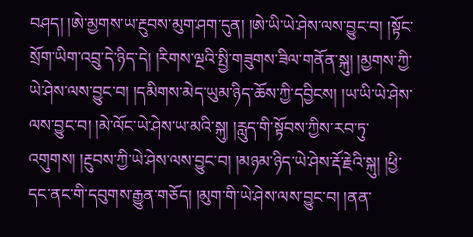བཤད། །ཨེ་མྱགས་ཡ་རྔུབས་མུག་ཤག་དུན། །ཨེ་ཡི་ཡེ་ཤེས་ལས་བྱུང་བ། །སྟོང་སྲོག་ཡིག་འབྲུ་དེ་ཉིད་དེ། །རིགས་ལྔའི་སྤྱི་གཟུགས་ཟིལ་གནོན་སྐུ། །མྱགས་ཀྱི་ཡེ་ཤེས་ལས་བྱུང་བ། །དམིགས་མེད་ཡུམ་ཉིད་ཆོས་ཀྱི་དབྱིངས། །ཡ་ཡི་ཡེ་ཤེས་ལས་བྱུང་བ། །མེ་ལོང་ཡེ་ཤེས་ཡ་མའི་སྐུ། །རླུད་གི་སྟོབས་ཀྱིས་རབ་ཏུ་འགུགས། །རྔུབས་ཀྱི་ཡེ་ཤེས་ལས་བྱུང་བ། །མཉམ་ཉིད་ཡེ་ཤེས་རྡོ་རྗེའི་སྐུ། །ཕྱི་དང་ནང་གི་དབུགས་རྒྱུན་གཅོད། །མུག་གི་ཡེ་ཤེས་ལས་བྱུང་བ། །ནན་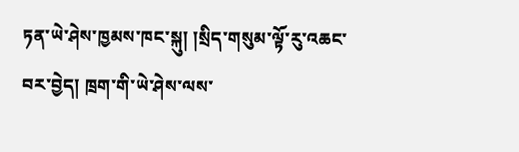ཏན་ཡེ་ཤེས་ཁྱམས་ཁང་སྐུ། །སྲིད་གསུམ་ལྟོ་རུ་འཆང་བར་བྱེད། ཁྲག་གི་ཡེ་ཤེས་ལས་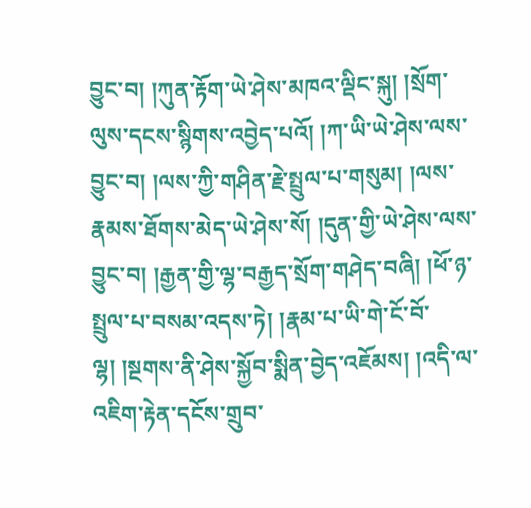བྱུང་བ། །ཀུན་རྟོག་ཡེ་ཤེས་མཁའ་ལྡིང་སྐུ། །སྲོག་ལུས་དངས་སྙིགས་འབྱེད་པའོ། །ཀ་ཡི་ཡེ་ཤེས་ལས་བྱུང་བ། །ལས་ཀྱི་གཤིན་རྗེ་སྤྲུལ་པ་གསུམ། །ལས་རྣམས་ཐོགས་མེད་ཡེ་ཤེས་སོ། །དུན་གྱི་ཡེ་ཤེས་ལས་བྱུང་བ། །རྒྱན་གྱི་ལྷ་བརྒྱད་སྲོག་གཤེད་བཞི། །ཕོ་ཉ་སྤྲུལ་པ་བསམ་འདས་ཏེ། །རྣམ་པ་ཡི་གེ་ངོ་བོ་ལྷ། །སྔགས་ནི་ཤེས་སྐྱོབ་སྨིན་བྱེད་འཇོམས། །འདི་ལ་འཇིག་རྟེན་དངོས་གྲུབ་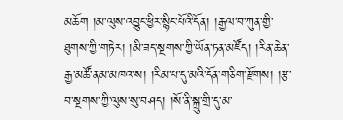མཆོག །མ་ལུས་འབྱུང་ཕྱིར་སྙིང་པོའི་དོན། །རྒྱལ་བ་ཀུན་གྱི་ཐུགས་ཀྱི་གཏེར། །མི་ཟད་སྔགས་ཀྱི་ཡོན་ཏན་མཛོད། །རིན་ཆེན་རྒྱ་མཚོ་ནམ་མཁའ་ས། །རིམ་པ་དུ་མའི་དོན་གཅིག་རྫོགས། །རྩ་བ་སྔགས་ཀྱི་ལུས་སུ་བཤད། །སོ་ནི་སྐྲུ་གྲི་དུ་མ་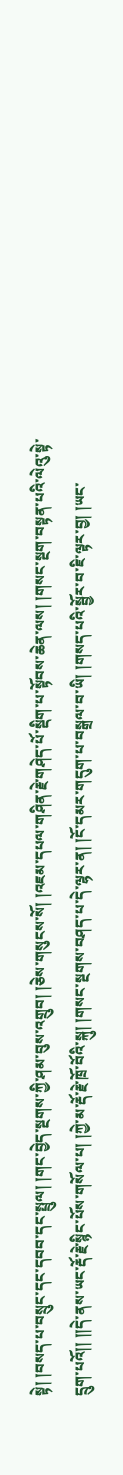སྟེ། །བསད་པ་བསྲུང་དང་དབབ་དང་སྤྲུལ། །གང་བྱེད་སྔགས་ཀྱི་ཤམ་བུས་འགྲུབ། །ཅེས་གསུངས་སོ། །འཇམ་དཔལ་གཤིན་རྗེ་གཤེད་པོ་སྡིག་པ་སྟོབས་ཆེན་ལས། །གསང་སྔག་བསྟན་པའི་ལེའུ་སྟེ་དྲུག་པའོ།། །།དེ་ནས་ཡང་རྡོ་རྗེ་སྙིང་པོས་གསོལ་པ། །ཀྱེ་མ་རྡོ་རྗེ་ཁྲོ་བོའི་སྐུ། །གསང་སྔགས་བཤད་པ་དེ་ལྷར་ན། །ངོ་དམར་གདུག་པ་བསྒྲལ་བ་ཡི། །གསད་པའི་སྦྱོར་བ་ཇི་ལྟར་བྱ། །ཡང་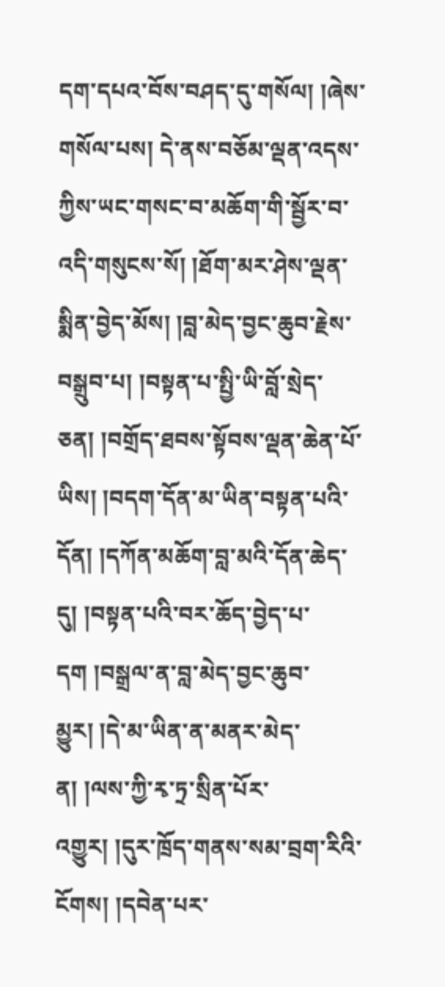དག་དཔའ་བོས་བཤད་དུ་གསོལ། །ཞེས་གསོལ་པས། དེ་ནས་བཅོམ་ལྡན་འདས་ཀྱིས་ཡང་གསང་བ་མཆོག་གི་སྦྱོར་བ་འདི་གསུངས་སོ། །ཐོག་མར་ཤེས་ལྡན་སྨིན་བྱེད་མོས། །བླ་མེད་བྱང་ཆུབ་རྗེས་བསྒྲུབ་པ། །བསྟན་པ་སྤྱི་ཡི་བློ་སྲེད་ཅན། །བགྲོད་ཐབས་སྟོབས་ལྡན་ཆེན་པོ་ཡིས། །བདག་དོན་མ་ཡིན་བསྟན་པའི་དོན། །དཀོན་མཆོག་བླ་མའི་དོན་ཆེད་དུ། །བསྟན་པའི་བར་ཆོད་བྱེད་པ་དག །བསྒྲལ་ན་བླ་མེད་བྱང་ཆུབ་མྱུར། །དེ་མ་ཡིན་ན་མནར་མེད་ན། །ལས་ཀྱི་རྭ་ཏྲ་སྲིན་པོར་འགྱུར། །དུར་ཁྲོད་གནས་སམ་བྲག་རིའི་ངོགས། །དབེན་པར་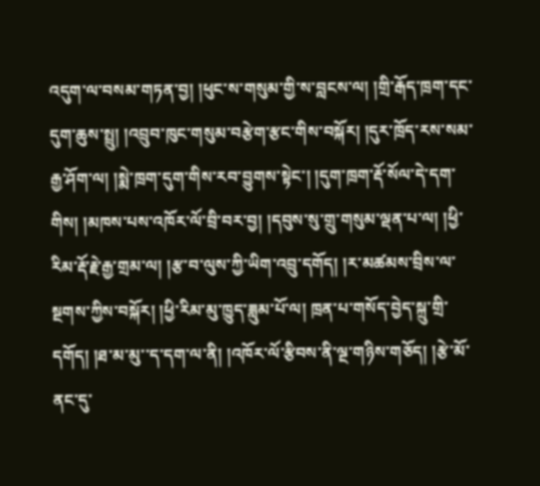འདུག་ལ་བསམ་གཏན་བྱ། །ཕུང་ས་གསུམ་གྱི་ས་བླངས་ལ། །གྲི་རྒོད་ཁྲག་དང་དུག་ཆུས་སྤྲུ། །འབྲུབ་ཁུང་གསུམ་བརྩེག་རྩང་གིས་བསྐོར། །དུར་ཁྲོད་རས་སམ་རྒྱ་ཤོག་ལ། །སྨེ་ཁྲག་དུག་གིས་རབ་བྱུགས་སྟེང་། །དུག་ཁྲག་རྡོ་སོལ་དེ་དག་གིས། །མཁས་པས་འཁོར་ལོ་བྲི་བར་བྱ། །དབུས་སུ་གྲུ་གསུམ་ལྡན་པ་ལ། །ཕྱི་རིམ་རྡོ་རྗེ་རྒྱ་གྲམ་ལ། །རྩ་བ་ལུས་ཀྱི་ཡིག་འབྲུ་དགོད། །ར་མཚམས་བྲིས་ལ་སྔགས་ཀྱིས་བསྐོར། །ཕྱི་རིམ་མུ་ཁྱུད་ཟླུམ་པོ་ལ། ཁྲན་པ་གསོད་བྱེད་སྐྲུ་གྲི་དགོད། །ཐ་མ་མུ་་ད་དག་ལ་ནི། །འཁོར་ལོ་རྩིབས་ནི་ལྔ་གཉིས་གཅོད། །རྩེ་མོ་ནང་དུ་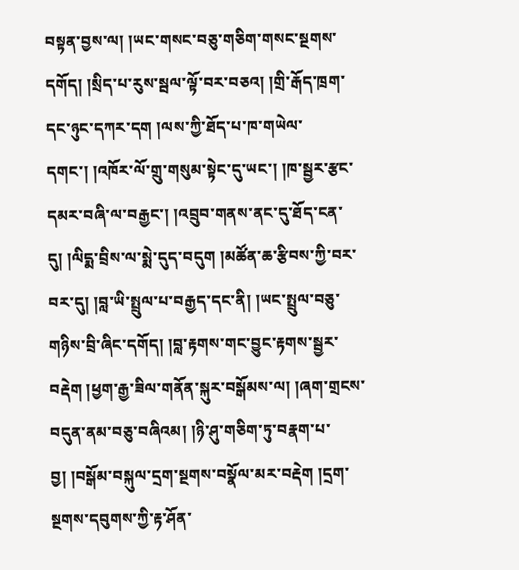བསྟན་བྱས་ལ། །ཡང་གསང་བཅུ་གཅིག་གསང་སྔགས་དགོད། །སྲིད་པ་རུས་སྦལ་ལྟོ་བར་བཅའ། །གྲི་རྒོད་ཁྲག་དང་ཉུང་དཀར་དག །ལས་ཀྱི་ཐོད་པ་ཁ་གཡེལ་དགང་། །འཁོར་ལོ་གྲུ་གསུམ་སྟེང་དུ་ཡང་། །ཁ་སྦྱར་རྩང་དམར་བཞི་ལ་བརྒྱང་། །འབྲུབ་གནས་ནང་དུ་ཐོད་ངན་དུ། །ལིདྨ་བྲིས་ལ་སྨེ་དུད་བདུག །མཚོན་ཆ་རྩིབས་ཀྱི་བར་བར་དུ། །བླ་ཡི་སྤྲུལ་པ་བརྒྱད་དང་ནི། །ཡང་སྤྲུལ་བཅུ་གཉིས་བྲི་ཞིང་དགོད། །བླ་རྟགས་གང་བྱུང་རྟགས་སྦྱར་བརྡེག །ཕྱག་རྒྱ་ཟིལ་གནོན་སྐུར་བསྒོམས་ལ། །ཞག་གྲངས་བདུན་ནམ་བཅུ་བཞིའམ། །ཉི་ཤུ་གཅིག་ཏུ་བརྣག་པ་བྱ། །བསྒོམ་བསྐུལ་དྲག་སྔགས་བསྣོལ་མར་བརྡེག །དྲག་སྔགས་དབུགས་ཀྱི་རྟ་ཤོན་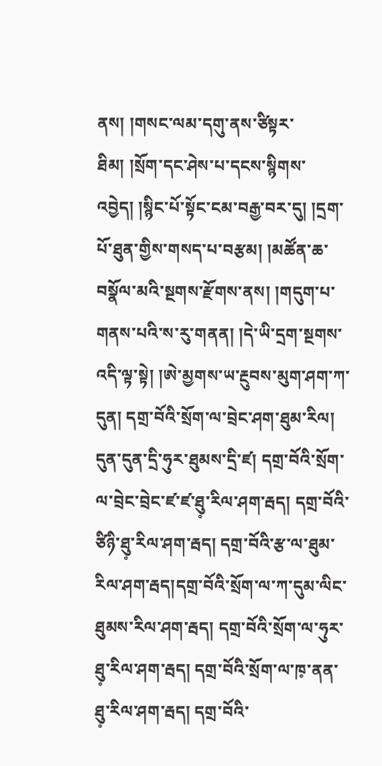ནས། །གསང་ལམ་དགུ་ནས་ཙིསྟར་ཐིམ། །སྲོག་དང་ཤེས་པ་དངས་སྙིགས་འབྱེད། །སྙིང་པོ་སྟོང་ངམ་བརྒྱ་བར་དུ། །དྲག་པོ་ཐུན་གྱིས་གསད་པ་བརྩམ། །མཚོན་ཆ་བསྣོལ་མའི་སྔགས་རྫོགས་ནས། །གདུག་པ་གནས་པའི་ས་རུ་གནན། །དེ་ཡི་དྲག་སྔགས་འདི་ལྟ་སྟེ། །ཨེ་མྱགས་ཡ་རྔུབས་མུག་ཤག་ཀ་དུན། དགྲ་བོའི་སྲོག་ལ་བྲེང་ཤག་ཐུམ་རིལ། དུན་དུན་དྲི་ཧུར་ཐུམས་དྲི་ཛ། དགྲ་བོའི་སྲོག་ལ་བྲེང་བྲེང་ཛ་ཛ་ཐུ༷་རིལ་ཤག་རྦད། དགྲ་བོའི་ཙིཉི་ཐུ༷་རིལ་ཤག་རྦད། དགྲ་བོའི་རྩ་ལ་ཐུམ་རིལ་ཤག་རྦད།དགྲ་བོའི་སྲོག་ལ་ཀ་དུམ་ལིང་ཐུམས་རིལ་ཤག་རྦད། དགྲ་བོའི་སྲོག་ལ་ཧུར་ཐུ༷་རིལ་ཤག་རྦད། དགྲ་བོའི་སྲོག་ལ་ཁ༷་ནན་ཐུ༷་རིལ་ཤག་རྦད། དགྲ་བོའི་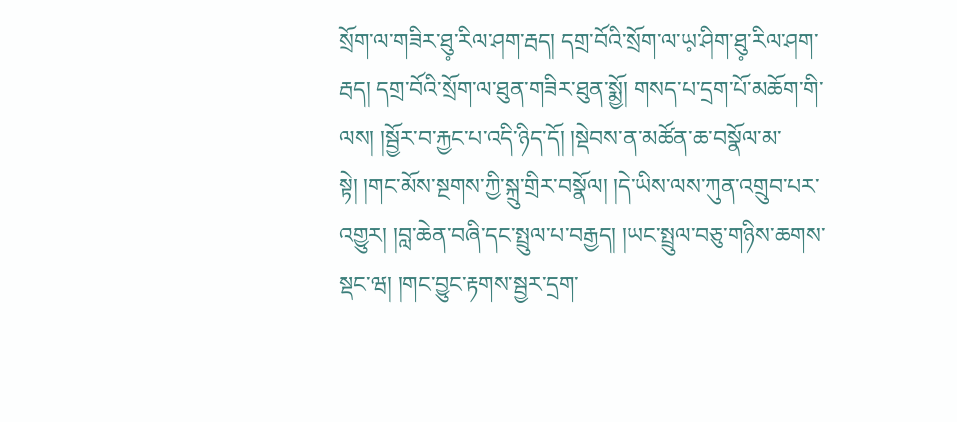སྲོག་ལ་གཟིར་ཐུ༷་རིལ་ཤག་རྦད། དགྲ་བོའི་སྲོག་ལ་ཡ༷་ཤིག་ཐུ༷་རིལ་ཤག་རྦད། དགྲ་བོའི་སྲོག་ལ་ཐུན་གཟིར་ཐུན་སྨྱོ། གསད་པ་དྲག་པོ་མཆོག་གི་ལས། །སྦྱོར་བ་རྐྱང་པ་འདི་ཉིད་དོ། །སྡེབས་ན་མཚོན་ཆ་བསྣོལ་མ་སྟེ། །གང་མོས་སྔགས་ཀྱི་སྐྲུ་གྲིར་བསྣོལ། །དེ་ཡིས་ལས་ཀུན་འགྲུབ་པར་འགྱུར། །བླ་ཆེན་བཞི་དང་སྤྲུལ་པ་བརྒྱད། །ཡང་སྤྲུལ་བཅུ་གཉིས་ཆགས་སྡང་ཝ། །གང་བྱུང་རྟགས་སྦྱར་དྲག་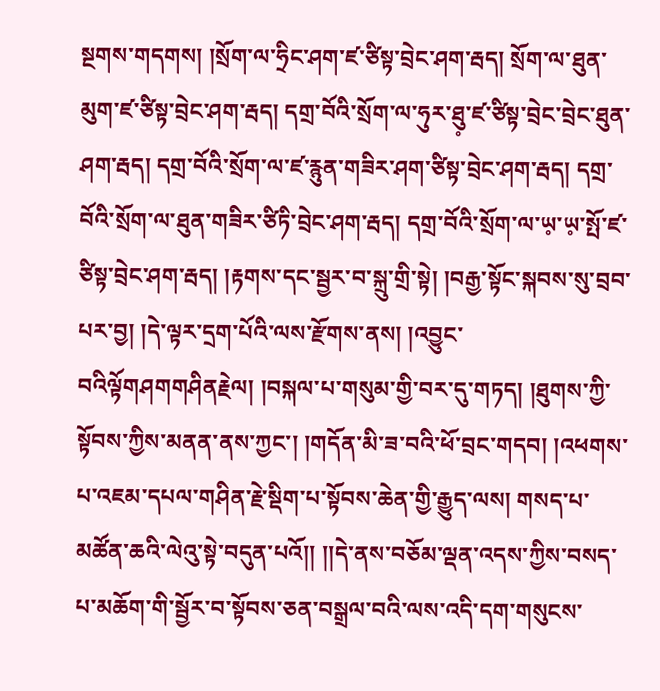སྔགས་གདགས། །སྲོག་ལ་ཧྲིང་ཤག་ཛ་ཙིསྟ་བྲེང་ཤག་རྦད། སྲོག་ལ་ཐུན་མུག་ཛ་ཙིསྟ་བྲེང་ཤག་རྦད། དགྲ་བོའི་སྲོག་ལ་ཧུར་ཐུ༷་ཛ་ཙིསྟ་བྲེང་བྲེང་ཐུན་ཤག་རྦད། དགྲ་བོའི་སྲོག་ལ་ཛ་རྙུན་གཟིར་ཤག་ཙིསྟ་བྲེང་ཤག་རྦད། དགྲ་བོའི་སྲོག་ལ་ཐུན་གཟིར་ཙིཏི་བྲེང་ཤག་རྦད། དགྲ་བོའི་སྲོག་ལ་ཡ༷་ཡ༷་སྤོ་ཛ་ཙིསྟ་བྲེང་ཤག་རྦད། །རྟགས་དང་སྦྱར་བ་སྐྲུ་གྲི་སྟེ། །བརྒྱ་སྟོང་སྐབས་སུ་བྲབ་པར་བྱ། །དེ་ལྟར་དྲག་པོའི་ལས་རྫོགས་ནས། །འབྱུང་བའིལྟོགཤགགཤིནརྗེལ། །བསྐལ་པ་གསུམ་གྱི་བར་དུ་གཏད། །ཐུགས་ཀྱི་སྟོབས་ཀྱིས་མནན་ནས་ཀྱང་། །གདོན་མི་ཟ་བའི་ཕོ་བྲང་གདབ། །འཕགས་པ་འཇམ་དཔལ་གཤིན་རྗེ་སྡིག་པ་སྟོབས་ཆེན་གྱི་རྒྱུད་ལས། གསད་པ་མཚོན་ཆའི་ལེའུ་སྟེ་བདུན་པའོ།། །།དེ་ནས་བཅོམ་ལྡན་འདས་ཀྱིས་བསད་པ་མཆོག་གི་སྦྱོར་བ་སྟོབས་ཅན་བསྒྲལ་བའི་ལས་འདི་དག་གསུངས་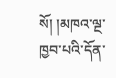སོ། །མཁའ་ལྔ་ཁྱབ་པའི་དོན་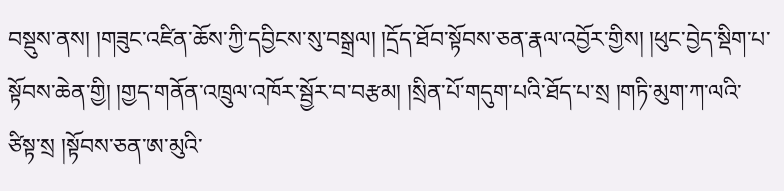བསྡུས་ནས། །གཟུང་འཛིན་ཆོས་ཀྱི་དབྱིངས་སུ་བསྒྲལ། །དྲོད་ཐོབ་སྟོབས་ཅན་རྣལ་འབྱོར་གྱིས། །ཕུང་བྱེད་སྡིག་པ་སྟོབས་ཆེན་གྱི། །གྱད་གནོན་འཁྲུལ་འཁོར་སྦྱོར་བ་བརྩམ། །སྲིན་པོ་གདུག་པའི་ཐོད་པ་སྲ །གཏི་མུག་ཀ་ལའི་ཙིསྟ་སྲ །སྟོབས་ཅན་ཨ་མུའི་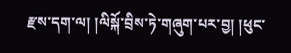རྫས་དག་ལ། །ལིསྐོ་བྲིས་ཏེ་གཞུག་པར་བྱ། །ཕུང་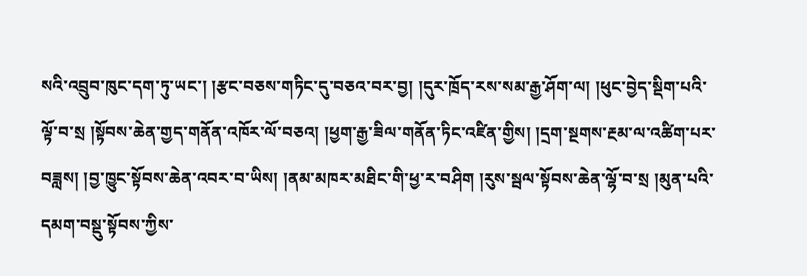སའི་འབྲུབ་ཁུང་དག་ཏུ་ཡང་། །རྩང་བཅས་གཏིང་དུ་བཅའ་བར་བྱ། །དུར་ཁྲོད་རས་སམ་རྒྱ་ཤོག་ལ། །ཕུང་བྱེད་སྡིག་པའི་ལྟོ་བ་སྲ །སྟོབས་ཆེན་གྱད་གནོན་འཁོར་ལོ་བཅའ། །ཕྱག་རྒྱ་ཟིལ་གནོན་ཏིང་འཛིན་གྱིས། །དྲག་སྔགས་རྔམ་ལ་འཚིག་པར་བཟླས། །བྱ་ཁྱུང་སྟོབས་ཆེན་འབར་བ་ཡིས། །ནམ་མཁར་མཐིང་གི་ཕྱ་ར་བཤིག །རུས་སྦལ་སྟོབས་ཆེན་ལྷོ་བ་སྲ །མུན་པའི་དམག་བསྡུ་སྟོབས་ཀྱིས་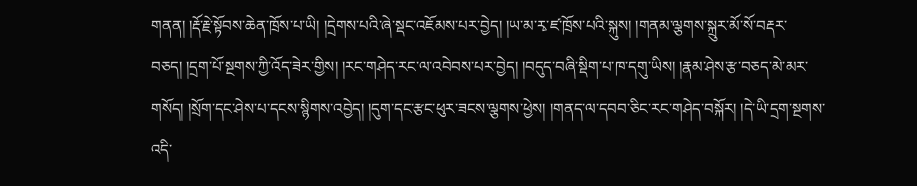གནན། །རྡོ་རྗེ་སྟོབས་ཆེན་ཁྲོས་པ་ཡི། །དྲེགས་པའི་ཞེ་སྡང་འཇོམས་པར་བྱེད། །ཡ་མ་རྭ་ཛ་ཁྲོས་པའི་སྐུས། །གནམ་ལྕགས་སྐྲུར་མོ་སོ་བརྡར་བཅད། །དྲག་པོ་སྔགས་ཀྱི་འོད་ཟེར་གྱིས། །རང་གཤེད་རང་ལ་འབེབས་པར་བྱེད། །བདུད་བཞི་སྡིག་པ་ཁ་དགུ་ཡིས། །རྣམ་ཤེས་རྩ་བཅད་མེ་མར་གསོད། །སྲོག་དང་ཤེས་པ་དངས་སྙིགས་འབྱེད། །དུག་དང་རྩང་ཕུར་ཟངས་ལྕགས་ཕྱེས། །གནད་ལ་དབབ་ཅིང་རང་གཤེད་བསྐོར། །དེ་ཡི་དྲག་སྔགས་འདི་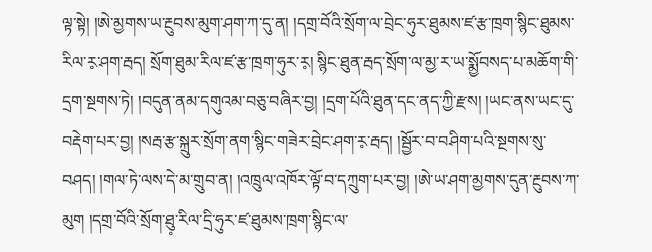ལྟ་སྟེ། །ཨེ་མྱགས་ཡ་རྔུབས་མུག་ཤག་ཀ་དུ་ན། །དགྲ་བོའི་སྲོག་ལ་བྲེང་ཧུར་ཐུམས་ཛ་རྩ་ཁྲག་སྙིང་ཐུམས་རིལ་ར༷་ཤག་རྦད། སྲོག་ཐུམ་རིལ་ཛ་རྩ་ཁྲག་ཧུར་ར༷། སྙིང་ཐུན་རྦད་སྲོག་ལ་མྱ་ར་ཡ་སྨྱོབསད་པ་མཆོག་གི་དྲག་སྔགས་ཏེ། །བདུན་ནམ་དགུའམ་བཅུ་བཞིར་བྱ། །དྲག་པོའི་ཐུན་དང་ནད་ཀྱི་རྫས། །ཡང་ནས་ཡང་དུ་བརྡེག་པར་བྱ། །སརྦ་རྩ་སྐྲུར་སྲོག་ནག་སྙིང་གཟེར་བྲེང་ཤག་ར༷་རྦད། །སྦྱོར་བ་བཤིག་པའི་སྔགས་སུ་བཤད། །གལ་ཏེ་ལས་དེ་མ་གྲུབ་ན། །འཁྲུལ་འཁོར་ལྟོ་བ་དཀྲུག་པར་བྱ། །ཨེ་ཡ་ཤག་མྱགས་དུན་རྔུབས་ཀ་མུག །དགྲ་བོའི་སྲོག་ཐུ༷་རིལ་དྲི་ཧུར་ཛ་ཐུམས་ཁྲག་སྙིང་ལ་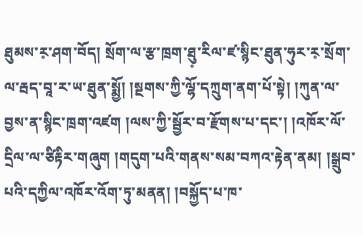ཐུམས་ར༷་ཤག་བོད། སྲོག་ལ་རྩ་ཁྲག་ཐུ༷་རིལ་ཛ་སྙིང་ཐུན་ཧུར་ར༷་སྲོག་ལ་རྦད་བཱ་ར་ཡ་ཐུན་སྨྱོ། །སྔགས་ཀྱི་ལྷོ་དཀྲུག་ནག་པོ་སྟེ། །ཀུན་ལ་བྱས་ན་སྙིང་ཁྲག་འཛག །ལས་ཀྱི་སྦྱོར་བ་རྫོགས་པ་དང་། །འཁོར་ལོ་དྲིལ་ལ་ཙིརྟིར་གཞུག །གདུག་པའི་གནས་སམ་བཀའ་རྟེན་ནམ། །སྒྲུབ་པའི་དཀྱིལ་འཁོར་འོག་ཏུ་མནན། །བསྐྱོད་པ་ཁ་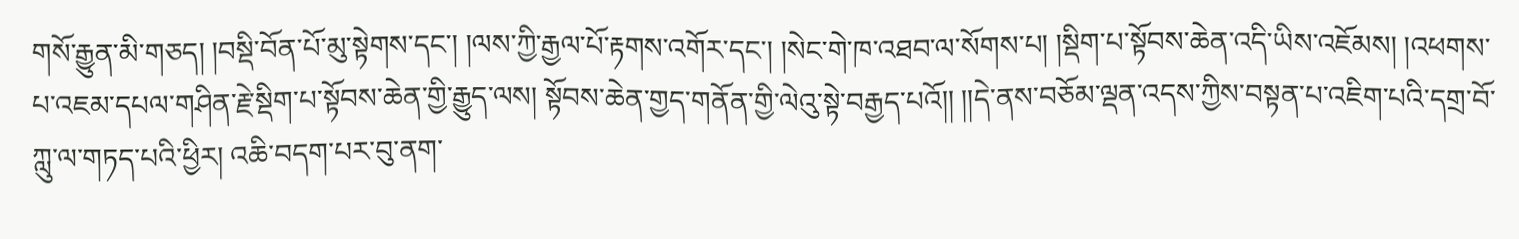གསོ་རྒྱུན་མི་གཅད། །བསྡི་བོན་པོ་མུ་སྟེགས་དང་། །ལས་ཀྱི་རྒྱལ་པོ་རྟགས་འགོར་དང་། །སེང་གེ་ཁ་འཐབ་ལ་སོགས་པ། །སྡིག་པ་སྟོབས་ཆེན་འདི་ཡིས་འཇོམས། །འཕགས་པ་འཇམ་དཔལ་གཤིན་རྗེ་སྡིག་པ་སྟོབས་ཆེན་གྱི་རྒྱུད་ལས། སྟོབས་ཆེན་གྱད་གནོན་གྱི་ལེའུ་སྟེ་བརྒྱད་པའོ།། །།དེ་ནས་བཅོམ་ལྡན་འདས་ཀྱིས་བསྟན་པ་འཇིག་པའི་དགྲ་བོ་ཀླུ་ལ་གཏད་པའི་ཕྱིར། འཆི་བདག་པར་བུ་ནག་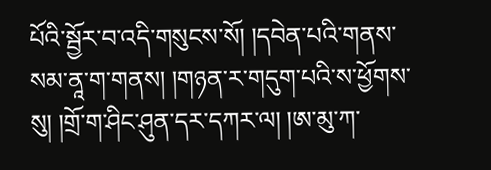པོའི་སྦྱོར་བ་འདི་གསུངས་སོ། །དབེན་པའི་གནས་སམ་ནཱ་ག་གནས། །གཉན་ར་གདུག་པའི་ས་ཕྱོགས་སུ། །གྲོ་ག་ཤིང་ཤུན་དར་དཀར་ལ། །ཨ་མུ་ཀ་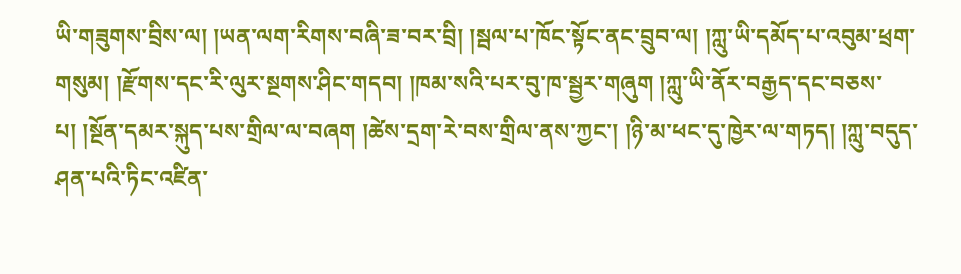ཡི་གཟུགས་བྲིས་ལ། །ཡན་ལག་རིགས་བཞི་ཟ་བར་བྲི། །སྦལ་པ་ཁོང་སྟོང་ནང་བྲུབ་ལ། །ཀླུ་ཡི་དམོད་པ་འབུམ་ཕྲག་གསུམ། །རྫོགས་དང་རི་ལུར་སྔགས་ཤིང་གདབ། །ཁམ་སའི་པར་བུ་ཁ་སྦྱར་གཞུག །ཀླུ་ཡི་ནོར་བརྒྱད་དང་བཅས་པ། །སྔོན་དམར་སྐུད་པས་གྲིལ་ལ་བཞག །ཚེས་དྲག་རེ་བས་གྲིལ་ནས་ཀྱང་། །ཉི་མ་ཕང་དུ་ཁྱེར་ལ་གཏད། །ཀླུ་བདུད་ཤན་པའི་ཏིང་འཛིན་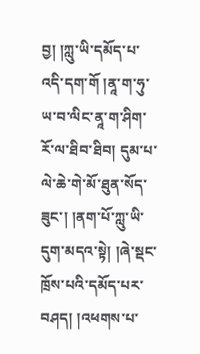བྱ། །ཀླུ་ཡི་དམོད་པ་འདི་དག་གོ །ནཱ་ག་ཧུ་ཡ་བ་ལིང་ནཱ་ག་ཤིག་རོ་ལ་ཐིབ་ཐིབ། དུམ་པ་ལེ་ཆེ་གེ་མོ་ཐུན་སོད་ཟུང་། །ནག་པོ་ཀླུ་ཡི་དུག་མདའ་སྟེ། །ཞེ་སྡང་ཁྲོས་པའི་དམོད་པར་བཤད། །འཕགས་པ་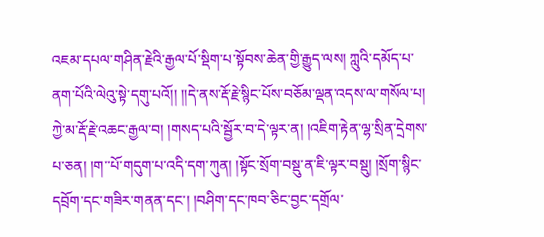འཇམ་དཔལ་གཤིན་རྗེའི་རྒྱལ་པོ་སྡིག་པ་སྟོབས་ཆེན་གྱི་རྒྱུད་ལས། ཀླུའི་དམོད་པ་ནག་པོའི་ལེའུ་སྟེ་དགུ་པའོ།། །།དེ་ནས་རྡོ་རྗེ་སྙིང་པོས་བཅོམ་ལྡན་འདས་ལ་གསོལ་པ། ཀྱེ་མ་རྡོ་རྗེ་འཆང་རྒྱལ་བ། །གསད་པའི་སྦྱོར་བ་དེ་ལྟར་ན། །འཇིག་རྟེན་ལྷ་སྲིན་དྲེགས་པ་ཅན། །ག་་པོ་གདུག་པ་འདི་དག་ཀུན། །སྟོང་སྲོག་བསྡུ་ན་ཇི་ལྟར་བསྡུ། །སྲོག་སྙིང་དབྲོག་དང་གཟིར་གནན་དང་། །བཤིག་དང་ཁབ་ཅིང་བྱང་དགྲོལ་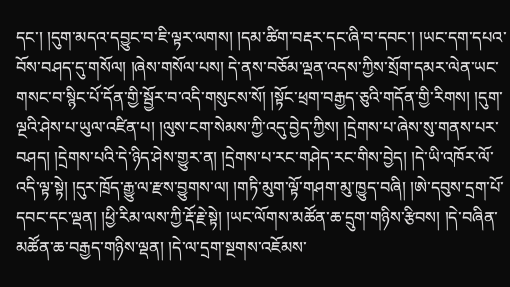དང་། །དུག་མདའ་དབྱུང་བ་ཇི་ལྟར་ལགས། །དམ་ཚིག་བརྡར་དང་ཞི་བ་དབང་། །ཡང་དག་དཔའ་བོས་བཤད་དུ་གསོལ། །ཞེས་གསོལ་པས། དེ་ནས་བཅོམ་ལྡན་འདས་ཀྱིས་སྲོག་དམར་ལེན་ཡང་གསང་བ་སྙིང་པོ་དོན་གྱི་སྦྱོར་བ་འདི་གསུངས་སོ། །སྟོང་ཕྲག་བརྒྱད་ཅུའི་གདོན་གྱི་རིགས། །དུག་ལྔའི་ཤེས་པ་ཡུལ་འཛིན་པ། །ལུས་ངག་སེམས་ཀྱི་འདུ་བྱེད་ཀྱིས། །དྲེགས་པ་ཞེས་སུ་གནས་པར་བཤད། །དྲེགས་པའི་དེ་ཉིད་ཤེས་གྱུར་ན། །དྲེགས་པ་རང་གཤེད་རང་གིས་བྱེད། །དེ་ཡི་འཁོར་ལོ་འདི་ལྟ་སྟེ། །དུར་ཁྲོད་རྒྱུ་ལ་རྫས་བྱུགས་ལ། །གཏི་མུག་ལྟོ་གཤག་མུ་ཁྱུད་བཞི། །ཨེ་དབུས་དྲག་པོ་དབང་དང་ལྡན། །ཕྱི་རིམ་ལས་ཀྱི་རྡོ་རྗེ་སྟེ། །ཡང་ལོགས་མཚོན་ཆ་དྲུག་གཉིས་རྩིབས། །དེ་བཞིན་མཚོན་ཆ་བརྒྱད་གཉིས་ལྡན། །དེ་ལ་དྲག་སྔགས་འཇོམས་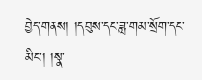བྱེད་གནས། །དབུས་དང་ཟླ་གམ་སྲོག་དང་མིང་། །སྣ་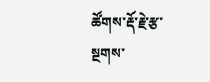ཚོགས་རྡོ་རྗེ་རྩ་སྔགས་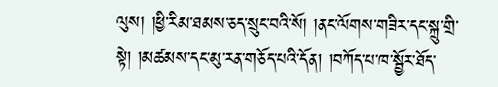ལུས། །ཕྱི་རིམ་ཐམས་ཅད་སྲུང་བའི་སོ། །ནང་ལོགས་གཟིར་དང་སྐྲུ་གྲི་སྟེ། །མཚམས་དང་མུ་རན་གཅོད་པའི་དོན། །བཀོད་པ་ཁ་སྦྱོར་ཐོད་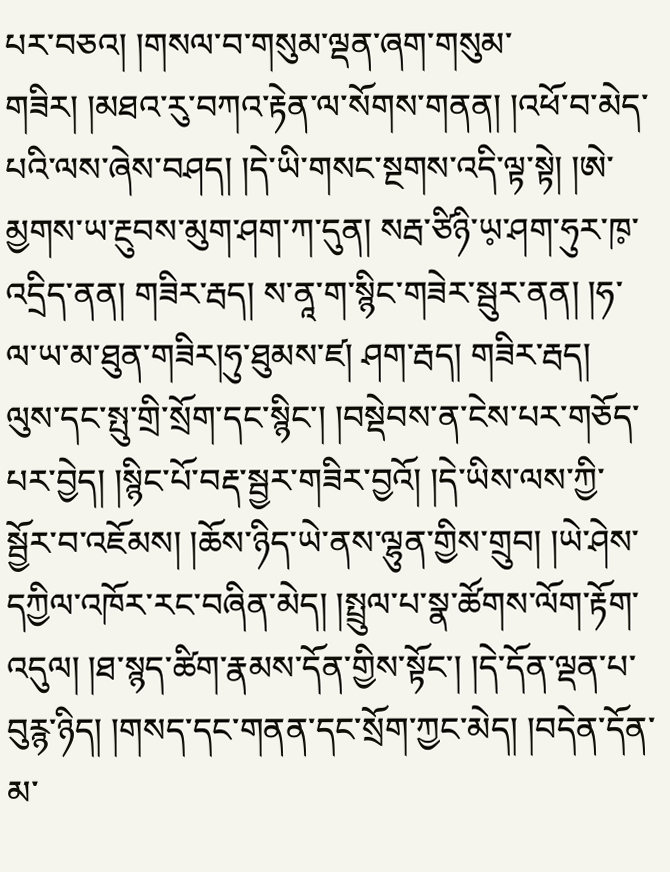པར་བཅའ། །གསལ་བ་གསུམ་ལྡན་ཞག་གསུམ་གཟིར། །མཐའ་རུ་བཀའ་རྟེན་ལ་སོགས་གནན། །འཕོ་བ་མེད་པའི་ལས་ཞེས་བཤད། །དེ་ཡི་གསང་སྔགས་འདི་ལྟ་སྟེ། །ཨེ་མྱགས་ཡ་རྔུབས་མུག་ཤག་ཀ་དུན། སརྦ་ཙིཉི་ཡ༷་ཤག་ཧུར་ཁ༷་འདྲིད་ནན། གཟིར་རྦད། ས་ནཱ་ག་སྙིང་གཟེར་སྦུར་ནན། །ཧ་ལ་ཡ་མ་ཐུན་གཟིར།ཧུ་ཐུམས་ཛ། ཤག་རྦད། གཟིར་རྦད། ལུས་དང་སྤུ་གྲི་སྲོག་དང་སྙིང་། །བསྡེབས་ན་ངེས་པར་གཅོད་པར་བྱེད། །སྙིང་པོ་བརྡ་སྦྱར་གཟིར་བྱའོ། །དེ་ཡིས་ལས་ཀྱི་སྦྱོར་བ་འཇོམས། །ཆོས་ཉིད་ཡེ་ནས་ལྷུན་གྱིས་གྲུབ། །ཡེ་ཤེས་དཀྱིལ་འཁོར་རང་བཞིན་མེད། །སྤྲུལ་པ་སྣ་ཚོགས་ལོག་རྟོག་འདུལ། །ཐ་སྙད་ཚིག་རྣམས་དོན་གྱིས་སྟོང་། །དེ་དོན་ལྡན་པ་བུརྙ་ཉིད། །གསད་དང་གནན་དང་སྲོག་ཀྱང་མེད། །བདེན་དོན་མ་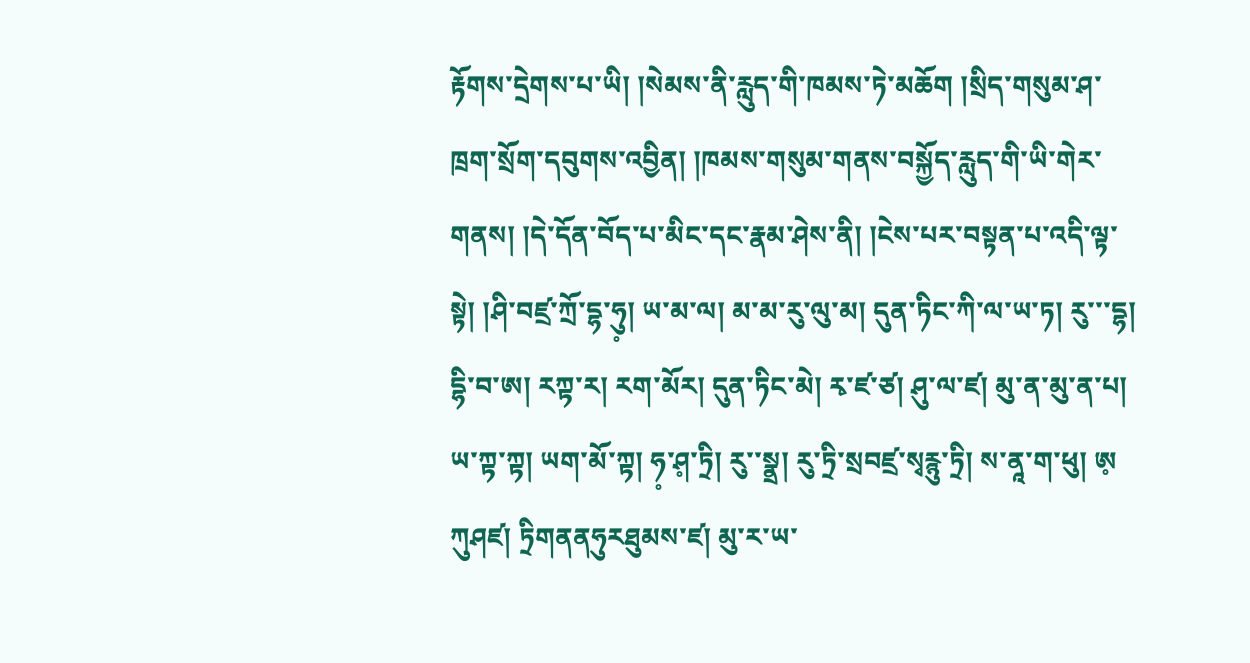རྟོགས་དྲེགས་པ་ཡི། །སེམས་ནི་རླུད་གི་ཁམས་ཏེ་མཆོག །སྲིད་གསུམ་ཤ་ཁྲག་སྲོག་དབུགས་འབྱིན། །ཁམས་གསུམ་གནས་བསྐྱོད་རླུད་གི་ཡི་གེར་གནས། །དེ་དོན་བོད་པ་མིང་དང་རྣམ་ཤེས་ནི། །ངེས་པར་བསྟན་པ་འདི་ལྟ་སྟེ། །ཤི་བཛྲ་ཀྲོ་དྷ་ཧུ༷། ཡ་མ་ལ། མ་མ་རུ་ལུ་མ། དུན་ཏིང་ཀི་ལ་ཡ་ཏ། རུ་་་དྷ། དྷི་བ་ཨ། རཀྟ་ར། རག་མོར། དུན་ཏིང་མེ། རྭ་ཛ་ཙ། ཤུ་ལ་ཛ། མུ་ན་མུ་ན་པ། ཡ་ཀྟ་ཀྟ། ཡག་མོ་ཀྟ། ཧ༷་ཤ༷་ཏྲི། རུ་་སྣྲ། རུ་ཏྲི་སྲབཛྲ་སྭརྙུ་ཏྲི། ས་ནཱ་ག་ཕུ། ཨ༷ ཀུཤཛ། ཏྲིགནནཧུརཐུམས་ཛ། མུ་ར་ཡ་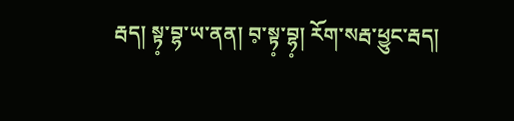རྦད། སྟ༷་བྷ་ཡ་ནན། བ༷་སྟ༷་བྷ༷། རོག་སརྦ་ཕྱུང་རྦད།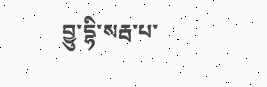བྱུ་དྷི་སརྦ་པ་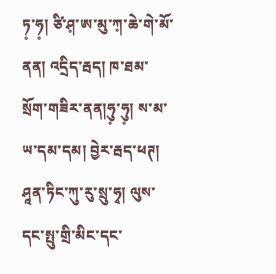ཏ༷་ཧ༷། ཙི་ཤ༷་ཨ་མུ་ཀ༷་ཆེ་གེ་མོ་ནན། འདྲིད་རྦད། ཁ་ཐམ་སྲོག་གཟིར་ནན།ཧུ༷་ཧུ༷། ས་མ་ཡ་དམ་དམ། བྱེར་རྦད་ཕཊ། ཤཱན་ཏིང་ཀུ་རུ་སྲུ་ཧྭ། ལུས་དང་སྤུ་གྲི་མིང་དང་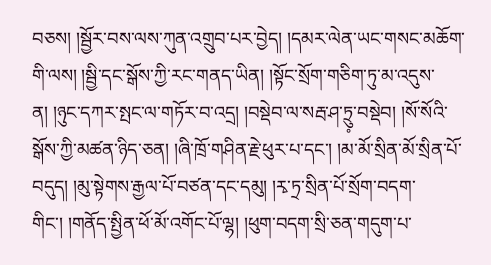བཅས། །སྦྱོར་བས་ལས་ཀུན་འགྲུབ་པར་བྱེད། །དམར་ལེན་ཡང་གསང་མཆོག་གི་ལས། །སྦྱི་དང་སྒོས་ཀྱི་རང་གནད་ཡིན། །སྟོང་སྲོག་གཅིག་ཏུ་མ་འདུས་ན། །ཉུང་དཀར་སྤང་ལ་གཏོར་བ་འདྲ། །བསྡེབ་ལ་སརྦ་ཤ་ཏྲུ༷་བསྡེབ། །སོ་སོའི་སྒོས་ཀྱི་མཚན་ཉིད་ཅན། །ཞི་ཁྲོ་གཤིན་རྗེ་ཕུར་པ་དང་། །མ་མོ་སྲིན་མོ་སྲིན་པོ་བདུད། །མུ་སྟེགས་རྒྱལ་པོ་བཙན་དང་དམུ། །རྭ་ཏྲ་སྲིན་པོ་སྲོག་བདག་གིང་། །གནོད་སྤྱིན་ཕོ་མོ་འགོང་པོ་ལྷ། །ཕུག་བདག་སྲི་ཅན་གདུག་པ་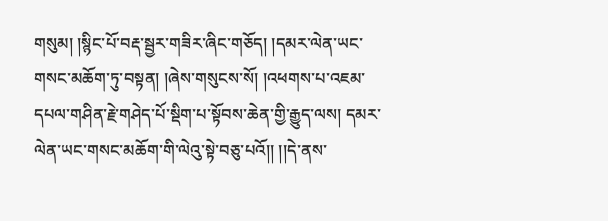གསུམ། །སྙིང་པོ་བརྡ་སྦྱར་གཟིར་ཞིང་གཅོད། །དམར་ལེན་ཡང་གསང་མཆོག་ཏུ་བསྟན། །ཞེས་གསུངས་སོ། །འཕགས་པ་འཇམ་དཔལ་གཤིན་རྗེ་གཤེད་པོ་སྡིག་པ་སྟོབས་ཆེན་གྱི་རྒྱུད་ལས། དམར་ལེན་ཡང་གསང་མཆོག་གི་ལེའུ་སྟེ་བཅུ་པའོ།། །།དེ་ནས་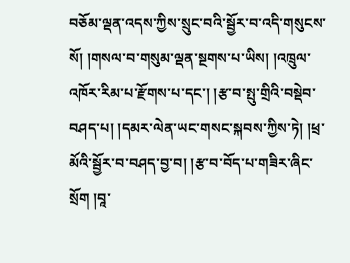བཅོམ་ལྡན་འདས་ཀྱིས་སྲུང་བའི་སྦྱོར་བ་འདི་གསུངས་སོ། །གསལ་བ་གསུམ་ལྡན་སྔགས་པ་ཡིས། །འཁྲུལ་འཁོར་རིམ་པ་རྫོགས་པ་དང་། །རྩ་བ་སྤུ་གྲིའི་བསྡེབ་བཤད་པ། །དམར་ལེན་ཡང་གསང་སྐབས་ཀྱིས་ཏེ། །ཕྲ་མོའི་སྦྱོར་བ་བཤད་བྱ་བ། །རྩ་བ་བོད་པ་གཟིར་ཞིང་སྲོག །བཱ་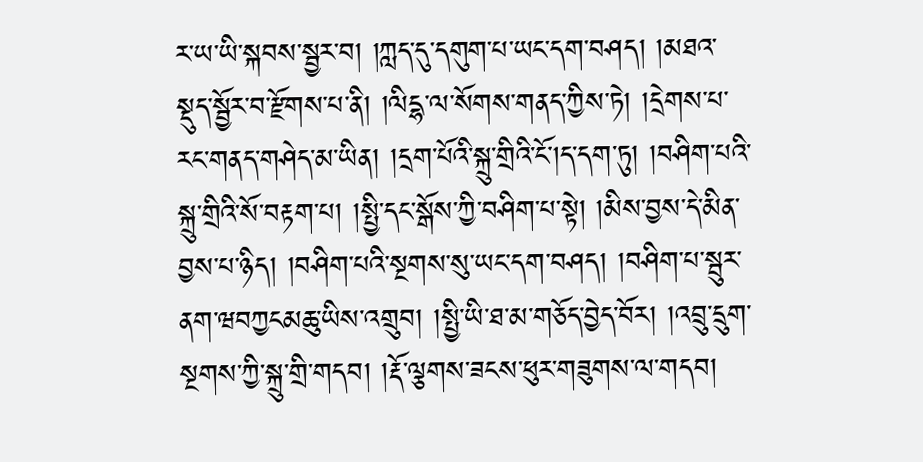ར་ཡ་ཡི་སྐབས་སྦྱར་བ། །ཀླད་དུ་དགུག་པ་ཡང་དག་བཤད། །མཐའ་སྡུད་སྦྱོར་བ་རྫོགས་པ་ནི། །ལིདྷ་ལ་སོགས་གནད་ཀྱིས་ཏེ། །དྲེགས་པ་རང་གནད་གཤེད་མ་ཡིན། །དྲག་པོའི་སྐྲུ་གྲིའི་ངོ།ད་དག་ཏུ། །བཤིག་པའི་སྐྲུ་གྲིའི་སོ་བརྟག་པ། །སྤྱི་དང་སྒོས་ཀྱི་བཤིག་པ་སྟེ། །མིས་བྱས་དེ་མིན་བྱས་པ་ཉིད། །བཤིག་པའི་སྔགས་སུ་ཡང་དག་བཤད། །བཤིག་པ་སྦུར་ནག་ཝབཀྱངམཆུ་ཡིས་འགྲུབ། །སྤྱི་ཡི་ཐ་མ་གཅོད་བྱེད་བོར། །འབྲུ་དྲུག་སྔགས་ཀྱི་སྐྲུ་གྲི་གདབ། །རྡོ་ལྕགས་ཟངས་ཕུར་གཟུགས་ལ་གདབ།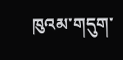ཁུའམ་གདུག་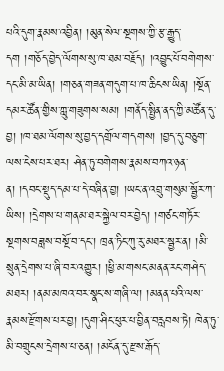པའི་དུག་རྣམས་འབྱིན། །མུན་སེལ་སྔགས་ཀྱི་རྩ་རྒྱུད་དག །གཅོད་བྱེད་ལོགས་སུ་ཁ་ཐམ་བརྗོད། །འབྱུང་པོ་བགེགས་དང་མི་མ་ཡིན། །གཅན་གཟན་གདུག་པ་ཁ་ཆིངས་ཡིན། །སྔོན་དམར་ཚོན་གྱིས་ཀླུ་གཟུགས་སམ། །གནོད་སྤྱིན་ནད་ཀྱི་མཚོན་དུ་བྱ། །ཁ་ཐམ་ལོགས་སུ་བྱད་དགྲོལ་གདགས། །བྱད་དུ་བཅུག་ལས་ངེས་པར་ཐར། ཤེན་ཏུ་བགེགས་རྣམས་བཀའ་ཉན་ན། །དབང་སྡུད་དམ་པ་དེ་བཞིན་བྱ། །ཡང་ན་འབྲུ་གསུམ་སྦྱོར་ཀ་ཡིས། །དྲེགས་པ་གནམ་ཐར་སྐྱེལ་བར་བྱེད། །གཙང་གཏོར་སྔགས་བཟླས་བསྔོ་བ་དང་། ཁྲན་ཏིང་ཀུ་རུ་མཐར་སྦྱར་ན། །མི་སྲུན་དྲེགས་པ་ཞི་བར་འགྱུར། །ཕྱི་མ་གསང་མནན་རང་གཤེད་མཐར། །ནམ་མཁའ་བར་སྣང་ས་གཞི་ལ། །མནན་པའི་ལས་རྣམས་རྫོགས་པར་བྱ། །དུག་ཤིང་ཕུར་པ་བྱིན་བརླབས་ཏེ། ཁེན་ཏུ་མི་བགྲུངས་དྲེགས་པ་ཅན། །མངོན་དུ་རྫས་རྒོད་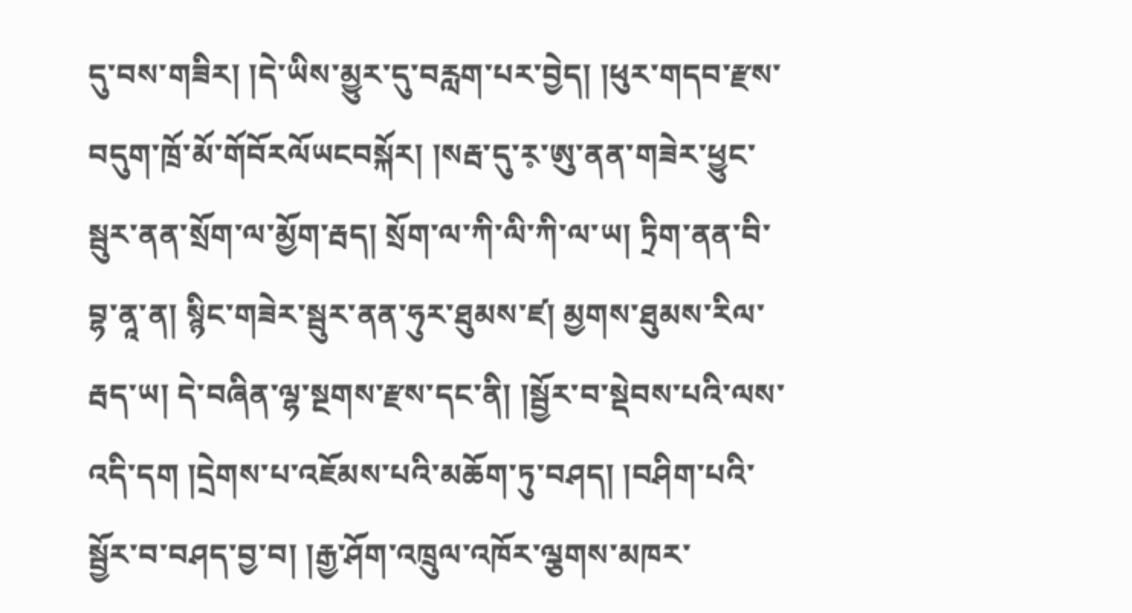དུ་བས་གཟིར། །དེ་ཡིས་མྱུར་དུ་བརླག་པར་བྱེད། །ཕུར་གདབ་རྫས་བདུག་ཁྲོ་མོ་གོབོརལོཡངབསྐོར། །སརྦ་དུ་ར༷་ཨུ་ནན་གཟེར་ཕྱུང་སྦུར་ནན་སྲོག་ལ་མྱོག་རྦད། སྲོག་ལ་ཀི་ལི་ཀི་ལ་ཡ། ཏྲིག་ནན་བི་བྷ་ནཱ་ན། སྙིང་གཟེར་སྦུར་ནན་ཧུར་ཐུམས་ཛ། མྱགས་ཐུམས་རིལ་རྦད་ཡ། དེ་བཞིན་ལྷ་སྔགས་རྫས་དང་ནི། །སྦྱོར་བ་སྡེབས་པའི་ལས་འདི་དག །དྲེགས་པ་འཇོམས་པའི་མཆོག་ཏུ་བཤད། །བཤིག་པའི་སྦྱོར་བ་བཤད་བྱ་བ། །རྒྱ་ཤོག་འཁྲུལ་འཁོར་ལྕགས་མཁར་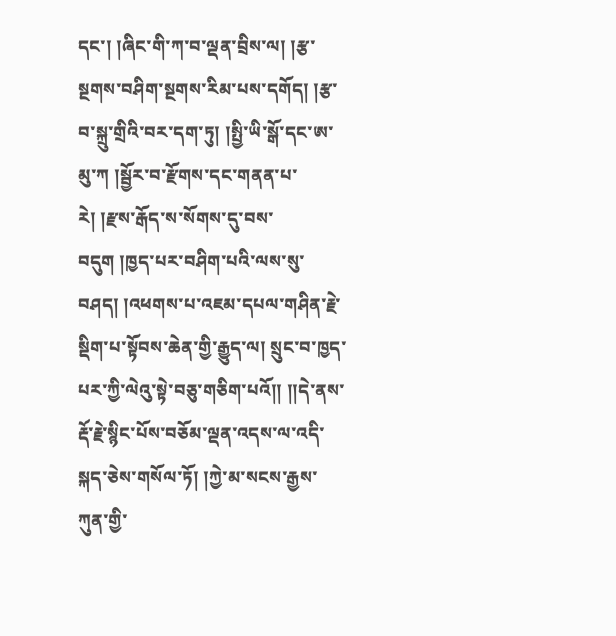དང་། །ཞིང་གི་ཀ་བ་ལྡན་བྲིས་ལ། །རྩ་སྔགས་བཤིག་སྔགས་རིམ་པས་དགོད། །རྩ་བ་སྐྲུ་གྲིའི་བར་དག་ཏུ། །སྤྱི་ཡི་སྒོ་དང་ཨ་མུ་ཀ །སྦྱོར་བ་རྫོགས་དང་གནན་པ་རེ། །རྫས་རྒོད་ས་སོགས་དུ་བས་བདུག །ཁྱད་པར་བཤིག་པའི་ལས་སུ་བཤད། །འཕགས་པ་འཇམ་དཔལ་གཤིན་རྗེ་སྡིག་པ་སྟོབས་ཆེན་གྱི་རྒྱུད་ལ། སྲུང་བ་ཁྱད་པར་ཀྱི་ལེའུ་སྟེ་བཅུ་གཅིག་པའོ།། །།དེ་ནས་རྡོ་རྗེ་སྙིང་པོས་བཅོམ་ལྡན་འདས་ལ་འདི་སྐད་ཅེས་གསོལ་ཏོ། །ཀྱེ་མ་སངས་རྒྱས་ཀུན་གྱི་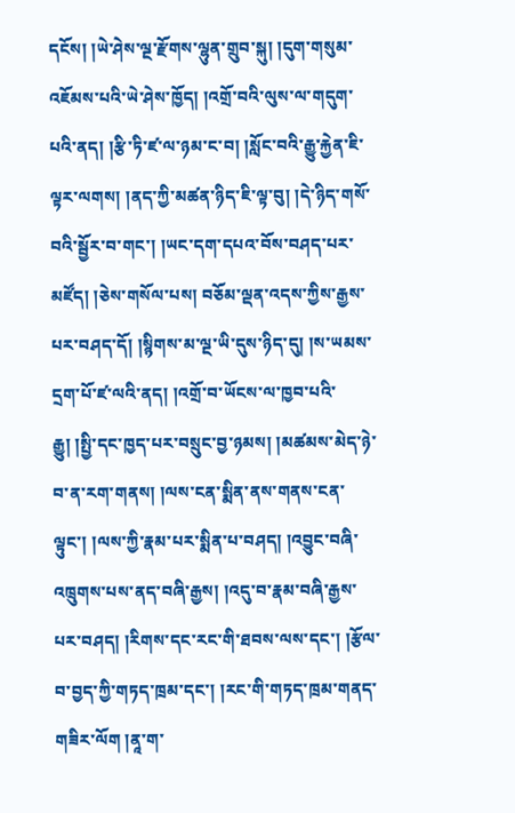དངོས། །ཡེ་ཤེས་ལྔ་རྫོགས་ལྷུན་གྲུབ་སྐུ། །དུག་གསུམ་འཇོམས་པའི་ཡེ་ཤེས་ཁྱོད། །འགྲོ་བའི་ལུས་ལ་གདུག་པའི་ནད། །རྩི་ཏི་ཛ་ལ་ཉམ་ང་བ། །སློང་བའི་རྒྱུ་རྐྱེན་ཇི་ལྟར་ལགས། །ནད་ཀྱི་མཚན་ཉིད་ཇི་ལྟ་བུ། །དེ་ཉིད་གསོ་བའི་སྦྱོར་བ་གང་། །ཡང་དག་དཔའ་བོས་བཤད་པར་མཛོད། །ཅེས་གསོལ་པས། བཅོམ་ལྡན་འདས་ཀྱིས་རྒྱས་པར་བཤད་དོ། །སྙིགས་མ་ལྔ་ཡི་དུས་ཉིད་དུ། །ས་ཡམས་དྲག་པོ་ཛ་ལའི་ནད། །འགྲོ་བ་ཡོངས་ལ་ཁྱབ་པའི་རྒྱུ། །སྤྱི་དང་ཁྱད་པར་བསྲུང་བྱ་ཉམས། །མཚམས་མེད་ཉེ་བ་ན་རག་གནས། །ལས་ངན་སྨིན་ནས་གནས་ངན་ལྟུང་། །ལས་ཀྱི་རྣམ་པར་སྨིན་པ་བཤད། །འབྱུང་བཞི་འཁྲུགས་པས་ནད་བཞི་རྒྱས། །འདུ་བ་རྣམ་བཞི་རྒྱས་པར་བཤད། །རིགས་དང་རང་གི་ཐབས་ལས་དང་། །རྩོལ་བ་བྱད་ཀྱི་གཏད་ཁྲམ་དང་། །རང་གི་གཏད་ཁྲམ་གནད་གཟིར་ལོག །ནཱ་ག་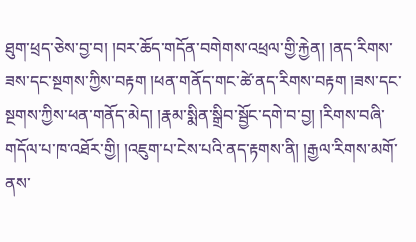ཐུག་ཕྲད་ཅེས་བྱ་བ། །བར་ཆོད་གདོན་བགེགས་འཕྲལ་གྱི་རྐྱེན། །ནད་རིགས་ཟས་དང་སྔགས་ཀྱིས་བརྟག །ཕན་གནོད་གང་ཚེ་ནད་རིགས་བརྟག །ཟས་དང་སྔགས་ཀྱིས་ཕན་གནོད་མེད། །རྣམ་སྨིན་སྒྲིབ་སྦྱོང་དགེ་བ་བྱ། །རིགས་བཞི་གདོལ་པ་ཁ་འཐོར་གྱི། །འཇུག་པ་ངེས་པའི་ནད་རྟགས་ནི། །རྒྱལ་རིགས་མགོ་ནས་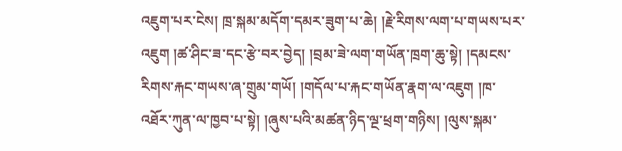འཇུག་པར་ངེས། ཁྲ་སྐམ་མདོག་དམར་ཟུག་པ་ཆེ། །རྗེ་རིགས་ལག་པ་གཡས་པར་འཇུག །ཚ་ཤིང་ཟ་དང་རྩེ་བར་བྱེད། །བྲམ་ཟེ་ལག་གཡོན་ཁྲག་ཆུ་སྟེ། །དམངས་རིགས་རྐང་གཡས་ཞ་གྲུམ་གཡོ། །གདོལ་པ་རྐང་གཡོན་རྣག་ལ་འཇུག །ཁ་འཐོར་ཀུན་ལ་ཁྱབ་པ་སྟེ། །ཞུས་པའི་མཚན་ཉིད་ལྔ་ཕྲག་གཉིས། །ལུས་སྐམ་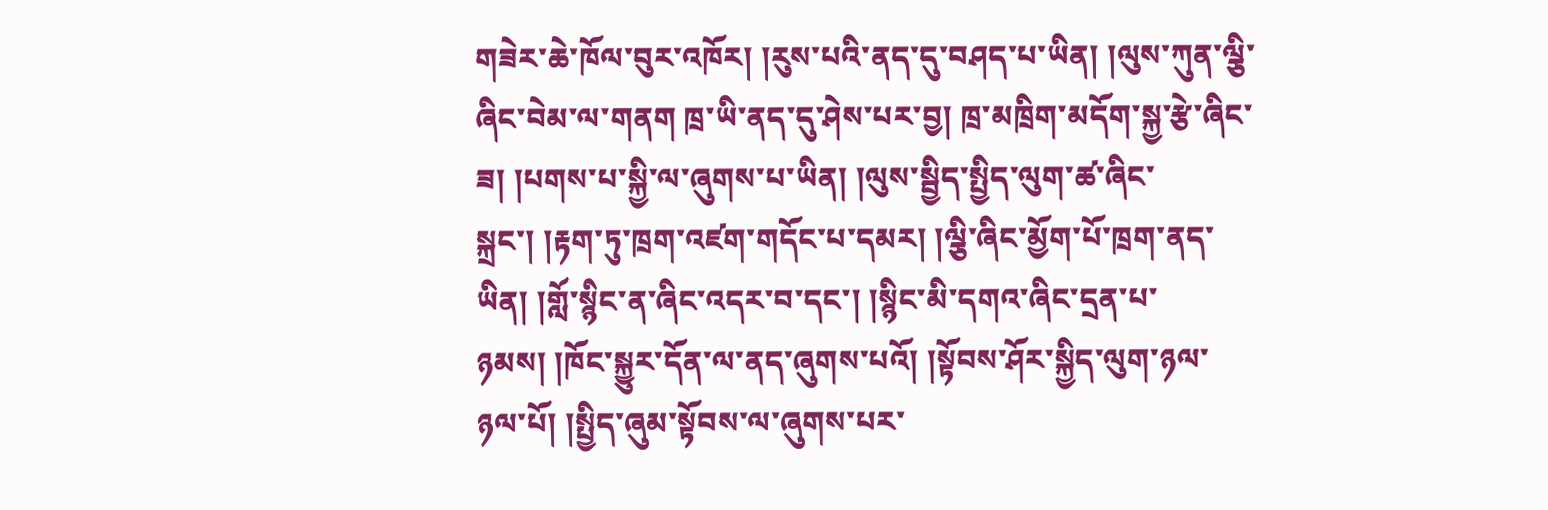གཟེར་ཆེ་ཁོལ་བུར་འཁོར། །རུས་པའི་ནད་དུ་བཤད་པ་ཡིན། །ལུས་ཀུན་ལྕི་ཞིང་བེམ་ལ་གནག ཁྲ་ཡི་ནད་དུ་ཤེས་པར་བྱ། ཁྲ་མཁྲིག་མདོག་སྐྱ་རྩེ་ཞིང་ཟ། །པགས་པ་སྐྱི་ལ་ཞུགས་པ་ཡིན། །ལུས་སྦྱིད་སྤྱིད་ལུག་ཚ་ཞིང་སྐྲང་། །རྟག་ཏུ་ཁྲག་འཛག་གདོང་པ་དམར། །ལྕི་ཞིང་མྱོག་པོ་ཁྲག་ནད་ཡིན། །གློ་སྙིང་ན་ཞིང་འདར་བ་དང་། །སྙིང་མི་དགའ་ཞིང་དྲན་པ་ཉམས། །ཁོང་སྐྱུར་དོན་ལ་ནད་ཞུགས་པའོ། །སྟོབས་ཤོར་སྐྱིད་ལུག་ཉལ་ཉལ་པོ། །སྤྱིད་ཞུམ་སྟོབས་ལ་ཞུགས་པར་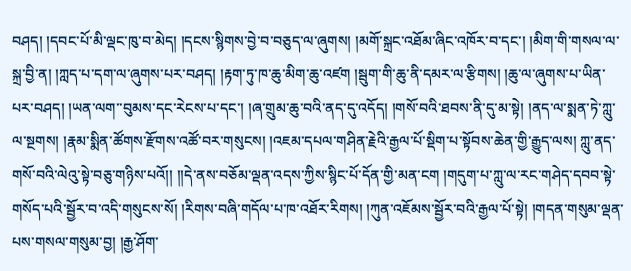བཤད། །དབང་པོ་མི་ལྡང་ཁུ་བ་མེད། །དངས་སྙིགས་བྱེ་བ་བཅུད་ལ་ཞུགས། །མགོ་སྐྲང་འཐོམ་ཞིང་འཁོར་བ་དང་། །མིག་གི་གསལ་ལ་སྐྲ་བྱི་ན། །ཀླད་པ་དག་ལ་ཞུགས་པར་བཤད། །རྟག་ཏུ་ཁ་ཆུ་མིག་ཆུ་འཛག །སྦུག་གི་ཆུ་ནི་དམར་ལ་རྩིགས། །ཆུ་ལ་ཞུགས་པ་ཡིན་པར་བཤད། །ཡན་ལག་་བུམས་དང་རེངས་པ་དང་། །ཞ་གྲུམ་ཆུ་བའི་ནད་དུ་འདོད། །གསོ་བའི་ཐབས་ནི་དུ་མ་སྟེ། །ནད་ལ་སྨན་ཏེ་ཀླུ་ལ་སྔགས། །རྣམ་སྨིན་ཚོགས་རྫོགས་འཚོ་བར་གསུངས། །འཇམ་དཔལ་གཤིན་རྗེའི་རྒྱལ་པོ་སྡིག་པ་སྟོབས་ཆེན་གྱི་རྒྱུད་ལས། ཀླུ་ནད་གསོ་བའི་ལེའུ་སྟེ་བཅུ་གཉིས་པའོ།། །།དེ་ནས་བཅོམ་ལྡན་འདས་ཀྱིས་སྙིང་པོ་དོན་གྱི་མན་ངག །གདུག་པ་ཀླུ་ལ་རང་གཤེད་དབབ་སྟེ་གསོད་པའི་སྦྱོར་བ་འདི་གསུངས་སོ། །རིགས་བཞི་གདོལ་པ་ཁ་འཐོར་རིགས། །ཀུན་འཇོམས་སྦྱོར་བའི་རྒྱལ་པོ་སྟེ། །གདན་གསུམ་ལྡན་པས་གསལ་གསུམ་བྱ། །རྒྱ་ཤོག་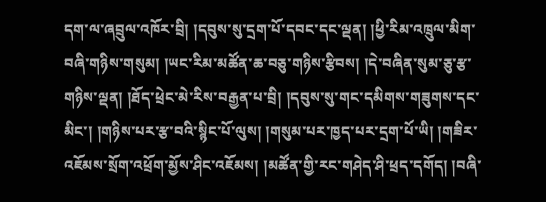དག་ལ་ཞབྲུལ་འཁོར་བྲི། །དབུས་སུ་དྲག་པོ་དབང་དང་ལྡན། །ཕྱི་རིམ་འཁྲུལ་མིག་བཞི་གཉིས་གསུམ། །ཡང་རིམ་མཚོན་ཆ་བཅུ་གཉིས་རྩིབས། །དེ་བཞིན་སུམ་ཅུ་རྩ་གཉིས་ལྡན། །ཐོད་ཕྲེང་མེ་རིས་བརྒྱན་པ་བྲི། །དབུས་སུ་གང་དམིགས་གཟུགས་དང་མིང་། །གཉིས་པར་རྩ་བའི་སྙིང་པོ་ལུས། །གསུམ་པར་ཁྱད་པར་དྲག་པོ་ཡི། །གཟིར་འཇོམས་སྲོག་འཕྲོག་མྱོས་ཤིང་འཇོམས། །མཚོན་གྱི་རང་གཤེད་ཤི་ཕྲད་དགོད། །བཞི་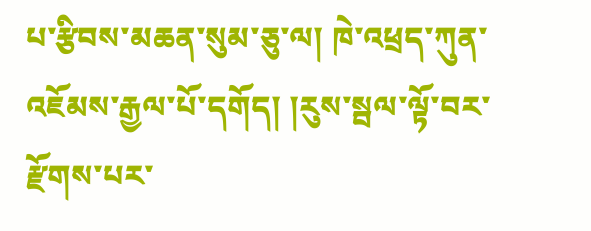པ་རྩིབས་མཆན་སུམ་ཅུ་ལ། ཁེ་འཕྲད་ཀུན་འཇོམས་རྒྱལ་པོ་དགོད། །རུས་སྦལ་ལྟོ་བར་རྫོགས་པར་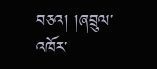བཅའ། །ཞབྲུལ་འཁོར་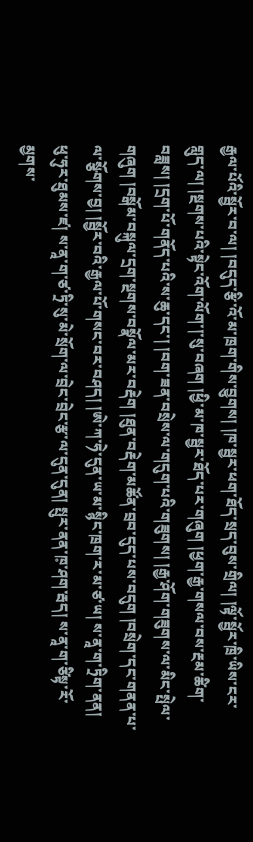རྒྱལ་པོའི་སྦྱོར་བ་ལ། །བདུད་རྩི་འོ་མ་ཁྲག་གིས་བྱུགས། །ཁ་སྦྱར་ཕག་ཐོད་སྲད་བུས་གྲིལ། །ལྟོ་སྦྱོར་ཁྲི་ཡིས་ངར་གླུད་ལ། །སྔགས་པའི་སྟེང་འོག་ལོག་།་སུ་བཞག །ཕྱི་མ་ཁ་སྦྱར་ཐོད་པར་གཞུག །ཕྱག་རྒྱ་གསལ་བས་རྔམ་ཚིག་བཟླས། །དྲག་པོ་གནོད་པའི་ས་ཆུ་དང་། །བག་ཟན་བསྲེས་ལ་གདུག་པའི་གཟུགས། །རྒྱ་ཤོག་གཟུགས་ལ་མིང་སྤེལ་གཞུག །བསྒོམ་བསྐུལ་དྲག་སྔགས་བསྣོལ་མར་བརྡེག །ཐུན་བརྡེག་མཚོན་བྲབ་དུད་པས་བདུག །བསྲེག་དང་གནན་པ་ལ་སྩོགས་བྱ། །སྦྱོར་བའི་རྒྱལ་པོ་གསང་བར་བཤད། །ཨེ་ཀ་ཧེ་དུན་ཡ་མ་སྙིང་ཁྲག་ར་མ་ཙ་ཡ། ས་ནཱ་ག་ཏྲིག་ནན། ཕུ་ཧུར་ཐུམས་ཛ། ས་ནཱ་ག་ཙ་ཏྲི་སུ་མེ་སྲོག་ལ་བྲེང་བྲེང་རྩ་ལ་དུན་དུན། སྤུར་ནན་ཁ༷་ཤག་རྦད། ས་ནཱ་ག་ཙིསྟ་རོ་མྱགས་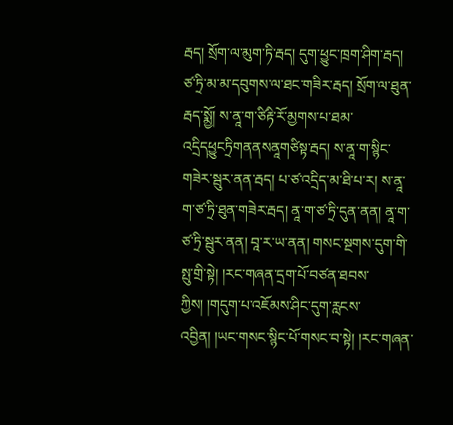རྦད། སྲོག་ལ་མུག་ཏི་རྦད། དུག་ཕྱུང་ཁྲག་ཤིག་རྦད། ཙ་ཏྲི་མ་མ་དབུགས་ལ་ཐང་གཟིར་རྦད། སྲོག་ལ་ཐུན་རྦད་སྨྱོ། ས་ནཱ་ག་ཙིརྟི་རོ་མྱགས་པ་ཐམ་འདྲིདཕྱུངཏྲིགནནསནཱགཙིསྟ་རྦད། ས་ནཱ་ག་སྙིང་གཟེར་སྦུར་ནན་རྦད། པ་ཙ་འདྲིད་མ་ཐི་པ་ར། ས་ནཱ་ག་ཙ་ཏྲི་ཐུན་གཟེར་རྦད། ནཱ་ག་ཙ་ཏྲི་དུན་ནན། ནཱ་ག་ཙ་ཏྲི་སྦུར་ནན། བཱ་ར་ཡ་ནན། གསང་སྔགས་དུག་གི་སྤུ་གྲི་སྟེ། །རང་གཞན་དྲག་པོ་བཙན་ཐབས་ཀྱིས། །གདུག་པ་འཇོམས་ཤིང་དུག་རླངས་འབྱིན། །ཡང་གསང་སྙིང་པོ་གསང་བ་སྟེ། །རང་གཞན་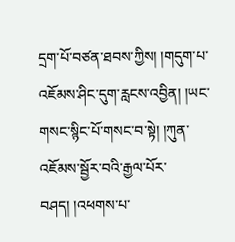དྲག་པོ་བཙན་ཐབས་ཀྱིས། །གདུག་པ་འཇོམས་ཤིང་དུག་རླངས་འབྱིན། །ཡང་གསང་སྙིང་པོ་གསང་བ་སྟེ། །ཀུན་འཇོམས་སྦྱོར་བའི་རྒྱལ་པོར་བཤད། །འཕགས་པ་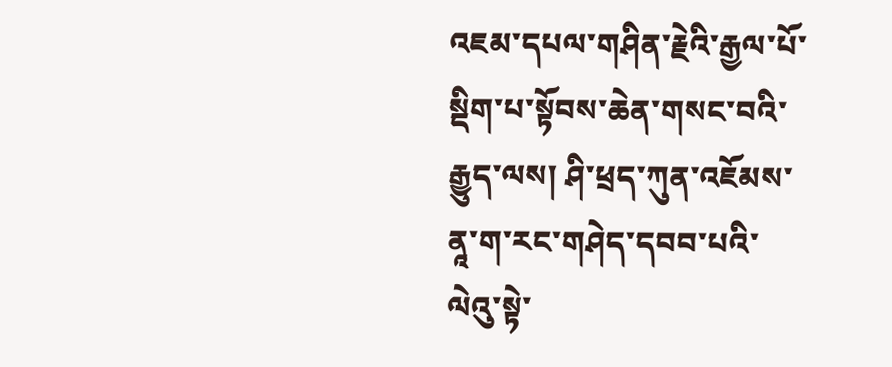འཇམ་དཔལ་གཤིན་རྗེའི་རྒྱལ་པོ་སྡིག་པ་སྟོབས་ཆེན་གསང་བའི་རྒྱུད་ལས། ཤི་ཕྲད་ཀུན་འཇོམས་ནཱ་ག་རང་གཤེད་དབབ་པའི་ལེའུ་སྟེ་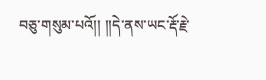བཅུ་གསུམ་པའོ།། །།དེ་ནས་ཡང་རྡོ་རྗེ་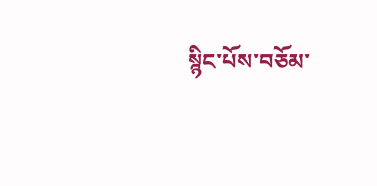སྙིང་པོས་བཅོམ་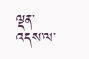ལྡན་འདས་ལ་